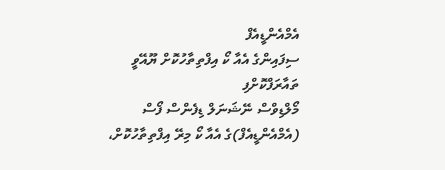އެމްއެންޑީއެފް
ސިފައިންގެ އެއާ ކޯ އިފްތިތާހުކޮށް ޔޫއޭވީ ތައާރަފްކޮށްފި
މޯލްޑިވްސް ނޭޝަނަލް ޑިފެންސް ފޯސް (އެމްއެންޑީއެފް)ގެ އެއާ ކޯ މިރޭ އިފްތިތާހުކޮށް،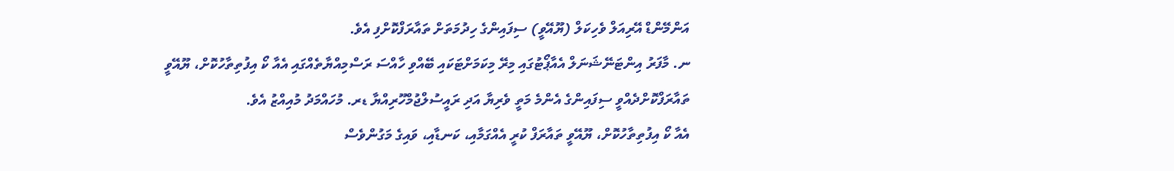އަންމޭންޑް އޭރިއަލް ވެހިކަލް (ޔޫއޭވީ) ސިފައިންގެ ހިދުމަތަށް ތައާރަފްކޮށްފި އެވެ.
ނ. މާފަރު އިންޓަނޭޝަނަލް އެއާޕޯޓުގައި މިރޭ މިކަމަށްޓަކައި ބޭއްވި ހާއްސަ ރަސްމިއްޔާތެއްގައި އެއާ ކޯ އިފުތިތާހުކޮށް، ޔޫއޭވީ ތައާރަފްކޮށްދެއްވީ ސިފައިންގެ އެންމެ މަތީ ވެރިޔާ އަދި ރައީސުލްޖުމްހޫރިއްޔާ ޑރ. މުހައްމަދު މުއިއްޒު އެވެ.
އެއާ ކޯ އިފުތިތާހުކޮށް، ޔޫއޭވީ ތައާރަފް ކުރީ އެއްގަމާއި، ކަނޑާއި، ވައިގެ މަގުންވެސް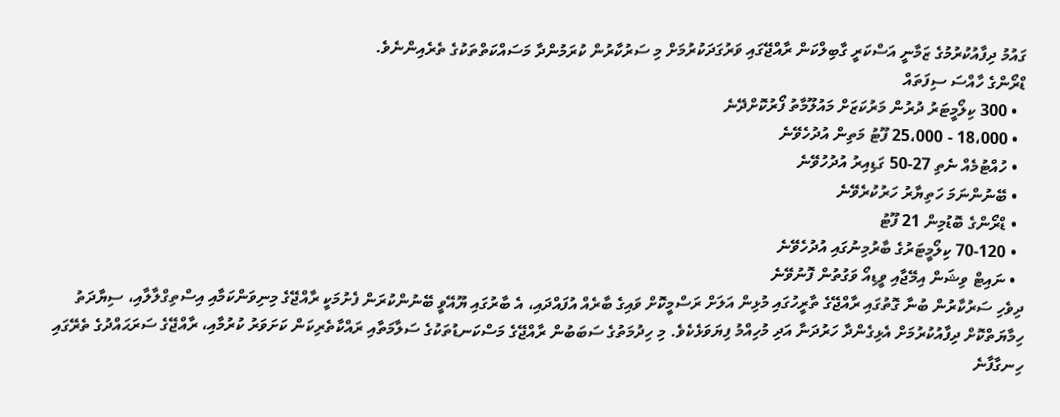ގައުމު ދިފާއުކުރުމުގެ ޒަމާނީ އަސްކަރީ ގާބިލްކަން ރާއްޖޭގައި ވަރުގަދަކުރުމަށް މި ސަރުކާރުން ކުރަމުންދާ މަސައްކަތްތަކުގެ ތެރެއިންނެވެ.
ޑްރޯންގެ ހާއްސަ ސިފަތައް
  • 300 ކިލޯމީޓަރު ދުރުން މަރުކަޒަށް މައުލޫމާތު ފޯރުކޮށްދޭނެ
  • 18،000 - 25،000 ފޫޓު މަތިން އުދުހެވޭނެ
  • ހުއްޓުމެއް ނެތި 27-50 ގަޑިއިރު އުދުހުވޭނެ
  • ބޭނުންނަމަ ހަތިޔާރު ހަރުކުރެވޭނެ
  • ޑްރޯންގެ ބޮޑުމިން 21 ފޫޓު
  • 70-120 ކިލޯމީޓަރުގެ ބާރުމިނުގައި އުދުހެވޭނެ
  • ނައިޓް ވިޝަން އިމޭޖާއި ވީޑިއޯ ވަގުތުން ފޮނުވޭނެ
ދިވެހި ސަރުކާރުން ބުނާ ގޮތުގައި ރާއްޖޭގެ ތާރީހުގައި މުޅިން އަލަށް ރަސްމީކޮށް ވައިގެ ބާރެއް އުފައްދައި، އެ ބާރުގައި ޔޫއޭވީ ބޭނުންކުރަން ފެށުމަކީ ރާއްޖޭގެ މިނިވަންކަމާއި އިސްތިގްލާލާއި، ސިޔާދަތު ހިމާޔަތްކޮށް ދިފާއުކުރުމަށް އެޅިގެންދާ ހަރުދަނާ އަދި މުހިއްމު ފިޔަވަޅެކެވެ. މި ހިދުމަތުގެ ސަބަބުން ރާއްޖޭގެ މަސްކަނޑުތަކުގެ ސަލާމަތާއި ރައްކާތެރިކަން ކަށަވަރު ކުރުމާއި، ރާއްޖޭގެ ސަރަޙައްދުގެ ތެރޭގައި ހިނގާފާނެ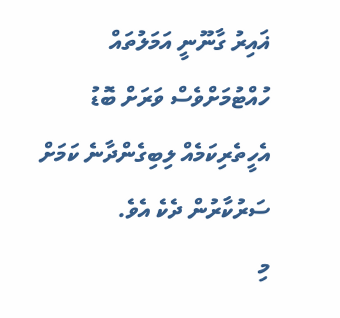ޣައިރު ގާނޫނީ އަމަލުތައް ހުއްޓުމަށްވެސް ވަރަށް ބޮޑު އެހީތެރިކަމެއް ލިބިގެންދާނެ ކަމަށް ސަރުކާރުން ދެކެ އެވެ.
މި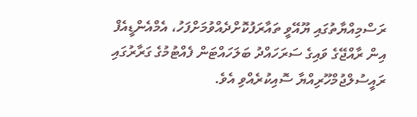ރަސްމިއްޔާތުގައި ޔޫއޭވީ ތައާރަފުކޮށްދެއްވުމަށްފަހު، އެމްއެންޑީއެފް އިން ރާއްޖޭގެ ވައިގެ ސަރަހައްދު ބަލަހައްޓަން ފެއްޓުމުގެ ގަރާރުގައި ރައީސުލްޖުމްހޫރިއްޔާ ސޮއިކުރެއްވި އެވެ.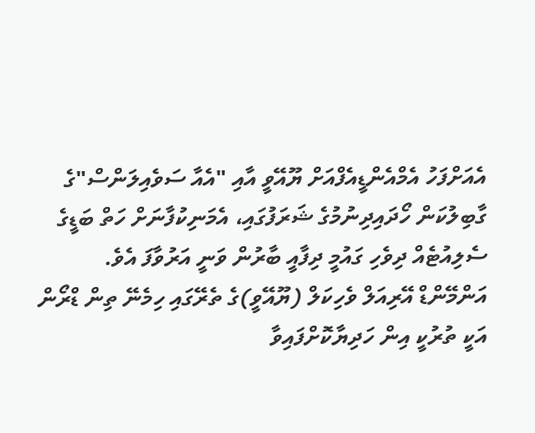އެއަށްފަހު އެމްއެންޑީއެފްއަށް ޔޫއޭވީ އާއި "އެއާ ސަވެއިލަންސް"ގެ ގާބިލުކަން ހޯދައިދިނުމުގެ ޝަރަފުގައި، އެމަނިކުފާނަށް ހަތް ބަޑީގެ ސެލިއުޓެއް ދިވެހި ގައުމީ ދިފާއީ ބާރުން ވަނީ އަރުވާފަ އެވެ.
އަންމޭންޑް އޭރިއަލް ވެހިކަލް (ޔޫއޭވީ)ގެ ތެރޭގައި ހިމެނޭ ތިން ޑްރޯން އަކީ ތުރުކީ އިން ހަދިޔާކޮށްފައިވާ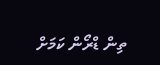ތިން ޑްރޯން ކަމަށް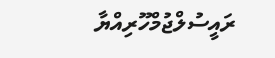ރައީސުލްޖުމްހޫރިއްޔާ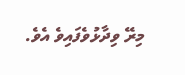މިރޭ ވިދާޅުވެފައިވެ އެވެ.